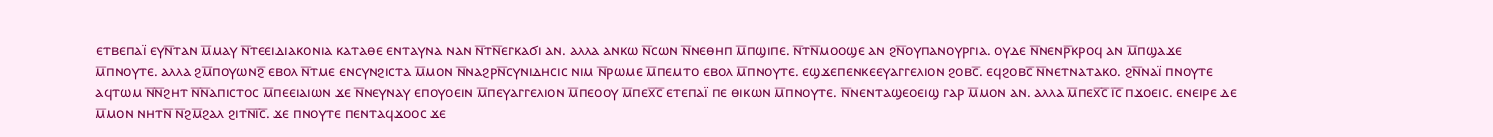ⲉⲧⲃⲉⲡⲁⲓ̈ ⲉⲩⲛ̅ⲧⲁⲛ ⲙ̅ⲙⲁⲩ ⲛ̅ⲧⲉⲉⲓⲇⲓⲁⲕⲟⲛⲓⲁ ⲕⲁⲧⲁⲑⲉ ⲉⲛⲧⲁⲩⲛⲁ ⲛⲁⲛ ⲛ̅ⲧⲛ̅ⲉⲅⲕⲁϭⲓ ⲁⲛ. ⲁⲗⲗⲁ ⲁⲛⲕⲱ ⲛ̅ⲥⲱⲛ ⲛ̅ⲛⲉⲑⲏⲡ ⲙ̅ⲡϣⲓⲡⲉ. ⲛ̅ⲧⲛ̅ⲙⲟⲟϣⲉ ⲁⲛ ϩⲛ̅ⲟⲩⲡⲁⲛⲟⲩⲣⲅⲓⲁ. ⲟⲩⲇⲉ ⲛ̅ⲛⲉⲛⲣ̅ⲕⲣⲟϥ ⲁⲛ ⲙ̅ⲡϣⲁϫⲉ ⲙ̅ⲡⲛⲟⲩⲧⲉ. ⲁⲗⲗⲁ ϩⲙ̅ⲡⲟⲩⲱⲛϩ̅ ⲉⲃⲟⲗ ⲛ̅ⲧⲙⲉ ⲉⲛⲥⲩⲛϩⲓⲥⲧⲁ ⲙ̅ⲙⲟⲛ ⲛ̅ⲛⲁϩⲣⲛ̅ⲥⲩⲛⲓⲇⲏⲥⲓⲥ ⲛⲓⲙ ⲛ̅ⲣⲱⲙⲉ ⲙ̅ⲡⲉⲙⲧⲟ ⲉⲃⲟⲗ ⲙ̅ⲡⲛⲟⲩⲧⲉ. ⲉϣϫⲉⲡⲉⲛⲕⲉⲉⲩⲁⲅⲅⲉⲗⲓⲟⲛ ϩⲟⲃⲥ̅. ⲉϥϩⲟⲃⲥ̅ ⲛ̅ⲛⲉⲧⲛⲁⲧⲁⲕⲟ. ϩⲛ̅ⲛⲁⲓ̈ ⲡⲛⲟⲩⲧⲉ ⲁϥⲧⲱⲙ ⲛ̅ⲛ̅ϩⲏⲧ ⲛ̅ⲛ̅ⲁⲡⲓⲥⲧⲟⲥ ⲙ̅ⲡⲉⲉⲓⲁⲓⲱⲛ ϫⲉ ⲛ̅ⲛⲉⲩⲛⲁⲩ ⲉⲡⲟⲩⲟⲉⲓⲛ ⲙ̅ⲡⲉⲩⲁⲅⲅⲉⲗⲓⲟⲛ ⲙ̅ⲡⲉⲟⲟⲩ ⲙ̅ⲡⲉⲭ̅ⲥ̅ ⲉⲧⲉⲡⲁⲓ̈ ⲡⲉ ⲑⲓⲕⲱⲛ ⲙ̅ⲡⲛⲟⲩⲧⲉ. ⲛ̅ⲛⲉⲛⲧⲁϣⲉⲟⲉⲓϣ ⲅⲁⲣ ⲙ̅ⲙⲟⲛ ⲁⲛ. ⲁⲗⲗⲁ ⲙ̅ⲡⲉⲭ̅ⲥ̅ ⲓ̅ⲥ̅ ⲡϫⲟⲉⲓⲥ. ⲉⲛⲉⲓⲣⲉ ⲇⲉ ⲙ̅ⲙⲟⲛ ⲛⲏⲧⲛ̅ ⲛ̅ϩⲙ̅ϩⲁⲗ ϩⲓⲧⲛ̅ⲓ̅ⲥ̅. ϫⲉ ⲡⲛⲟⲩⲧⲉ ⲡⲉⲛⲧⲁϥϫⲟⲟⲥ ϫⲉ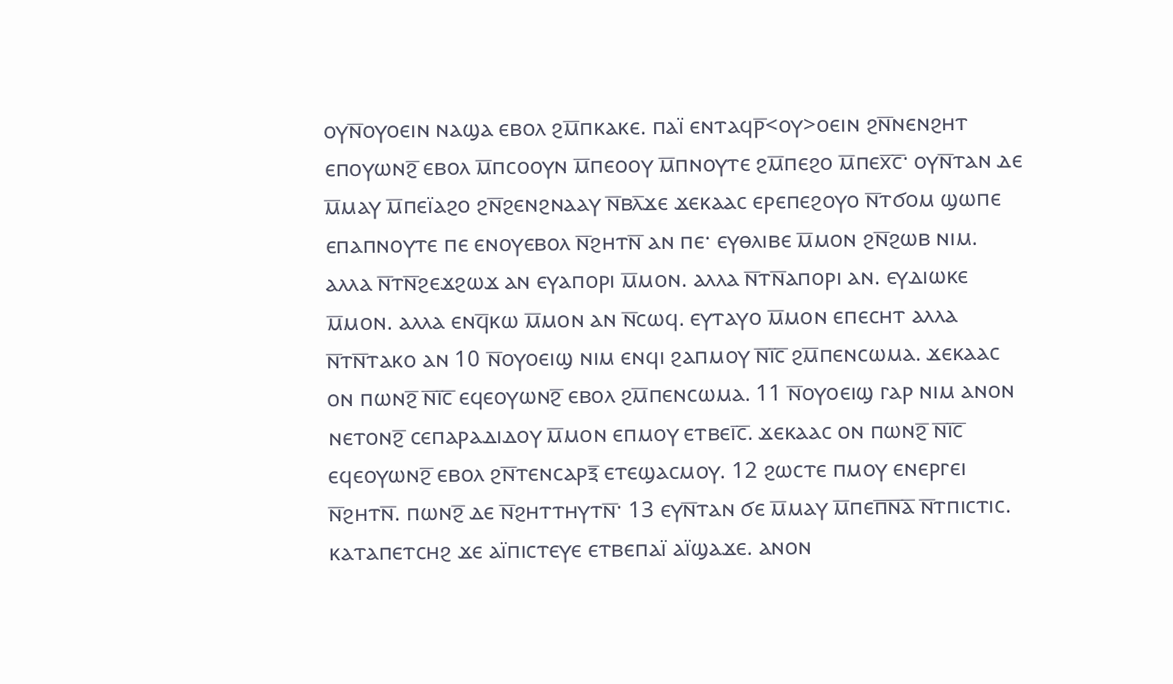ⲟⲩⲛ̅ⲟⲩⲟⲉⲓⲛ ⲛⲁϣⲁ ⲉⲃⲟⲗ ϩⲙ̅ⲡⲕⲁⲕⲉ. ⲡⲁⲓ̈ ⲉⲛⲧⲁϥⲣ̅<ⲟⲩ>ⲟⲉⲓⲛ ϩⲛ̅ⲛⲉⲛϩⲏⲧ ⲉⲡⲟⲩⲱⲛϩ̅ ⲉⲃⲟⲗ ⲙ̅ⲡⲥⲟⲟⲩⲛ ⲙ̅ⲡⲉⲟⲟⲩ ⲙ̅ⲡⲛⲟⲩⲧⲉ ϩⲙ̅ⲡⲉϩⲟ ⲙ̅ⲡⲉⲭ̅ⲥ̅· ⲟⲩⲛ̅ⲧⲁⲛ ⲇⲉ ⲙ̅ⲙⲁⲩ ⲙ̅ⲡⲉⲓ̈ⲁϩⲟ ϩⲛ̅ϩⲉⲛϩⲛⲁⲁⲩ ⲛ̅ⲃⲗ̅ϫⲉ ϫⲉⲕⲁⲁⲥ ⲉⲣⲉⲡⲉϩⲟⲩⲟ ⲛ̅ⲧϭⲟⲙ ϣⲱⲡⲉ ⲉⲡⲁⲡⲛⲟⲩⲧⲉ ⲡⲉ ⲉⲛⲟⲩⲉⲃⲟⲗ ⲛ̅ϩⲏⲧⲛ̅ ⲁⲛ ⲡⲉ· ⲉⲩⲑⲗⲓⲃⲉ ⲙ̅ⲙⲟⲛ ϩⲛ̅ϩⲱⲃ ⲛⲓⲙ. ⲁⲗⲗⲁ ⲛ̅ⲧⲛ̅ϩⲉϫϩⲱϫ ⲁⲛ ⲉⲩⲁⲡⲟⲣⲓ ⲙ̅ⲙⲟⲛ. ⲁⲗⲗⲁ ⲛ̅ⲧⲛ̅ⲁⲡⲟⲣⲓ ⲁⲛ. ⲉⲩⲇⲓⲱⲕⲉ ⲙ̅ⲙⲟⲛ. ⲁⲗⲗⲁ ⲉⲛϥ̅ⲕⲱ ⲙ̅ⲙⲟⲛ ⲁⲛ ⲛ̅ⲥⲱϥ. ⲉⲩⲧⲁⲩⲟ ⲙ̅ⲙⲟⲛ ⲉⲡⲉⲥⲏⲧ ⲁⲗⲗⲁ ⲛ̅ⲧⲛ̅ⲧⲁⲕⲟ ⲁⲛ 10 ⲛ̅ⲟⲩⲟⲉⲓϣ ⲛⲓⲙ ⲉⲛϥⲓ ϩⲁⲡⲙⲟⲩ ⲛ̅ⲓ̅ⲥ̅ ϩⲙ̅ⲡⲉⲛⲥⲱⲙⲁ. ϫⲉⲕⲁⲁⲥ ⲟⲛ ⲡⲱⲛϩ̅ ⲛ̅ⲓ̅ⲥ̅ ⲉϥⲉⲟⲩⲱⲛϩ̅ ⲉⲃⲟⲗ ϩⲙ̅ⲡⲉⲛⲥⲱⲙⲁ. 11 ⲛ̅ⲟⲩⲟⲉⲓϣ ⲅⲁⲣ ⲛⲓⲙ ⲁⲛⲟⲛ ⲛⲉⲧⲟⲛϩ̅ ⲥⲉⲡⲁⲣⲁⲇⲓⲇⲟⲩ ⲙ̅ⲙⲟⲛ ⲉⲡⲙⲟⲩ ⲉⲧⲃⲉⲓ̅ⲥ̅. ϫⲉⲕⲁⲁⲥ ⲟⲛ ⲡⲱⲛϩ̅ ⲛ̅ⲓ̅ⲥ̅ ⲉϥⲉⲟⲩⲱⲛϩ̅ ⲉⲃⲟⲗ ϩⲛ̅ⲧⲉⲛⲥⲁⲣⲝ̅ ⲉⲧⲉϣⲁⲥⲙⲟⲩ. 12 ϩⲱⲥⲧⲉ ⲡⲙⲟⲩ ⲉⲛⲉⲣⲅⲉⲓ ⲛ̅ϩⲏⲧⲛ̅. ⲡⲱⲛϩ̅ ⲇⲉ ⲛ̅ϩⲏⲧⲧⲏⲩⲧⲛ̅· 13 ⲉⲩⲛ̅ⲧⲁⲛ ϭⲉ ⲙ̅ⲙⲁⲩ ⲙ̅ⲡⲉⲡ̅ⲛ̅ⲁ̅ ⲛ̅ⲧⲡⲓⲥⲧⲓⲥ. ⲕⲁⲧⲁⲡⲉⲧⲥⲏϩ ϫⲉ ⲁⲓ̈ⲡⲓⲥⲧⲉⲩⲉ ⲉⲧⲃⲉⲡⲁⲓ̈ ⲁⲓ̈ϣⲁϫⲉ. ⲁⲛⲟⲛ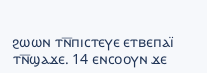ϩⲱⲱⲛ ⲧⲛ̅ⲡⲓⲥⲧⲉⲩⲉ ⲉⲧⲃⲉⲡⲁⲓ̈ ⲧⲛ̅ϣⲁϫⲉ. 14 ⲉⲛⲥⲟⲟⲩⲛ ϫⲉ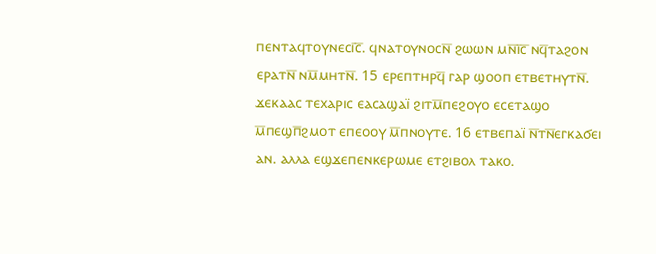ⲡⲉⲛⲧⲁϥⲧⲟⲩⲛⲉⲥⲓ̅ⲥ̅. ϥⲛⲁⲧⲟⲩⲛⲟⲥⲛ̅ ϩⲱⲱⲛ ⲙⲛ̅ⲓ̅ⲥ̅ ⲛϥ̅ⲧⲁϩⲟⲛ ⲉⲣⲁⲧⲛ̅ ⲛⲙ̅ⲙⲏⲧⲛ̅. 15 ⲉⲣⲉⲡⲧⲏⲣϥ̅ ⲅⲁⲣ ϣⲟⲟⲡ ⲉⲧⲃⲉⲧⲏⲩⲧⲛ̅. ϫⲉⲕⲁⲁⲥ ⲧⲉⲭⲁⲣⲓⲥ ⲉⲁⲥⲁϣⲁⲓ̈ ϩⲓⲧⲙ̅ⲡⲉϩⲟⲩⲟ ⲉⲥⲉⲧⲁϣⲟ ⲙ̅ⲡⲉϣⲡ̅ϩⲙⲟⲧ ⲉⲡⲉⲟⲟⲩ ⲙ̅ⲡⲛⲟⲩⲧⲉ. 16 ⲉⲧⲃⲉⲡⲁⲓ̈ ⲛ̅ⲧⲛ̅ⲉⲅⲕⲁϭⲉⲓ ⲁⲛ. ⲁⲗⲗⲁ ⲉϣϫⲉⲡⲉⲛⲕⲉⲣⲱⲙⲉ ⲉⲧϩⲓⲃⲟⲗ ⲧⲁⲕⲟ.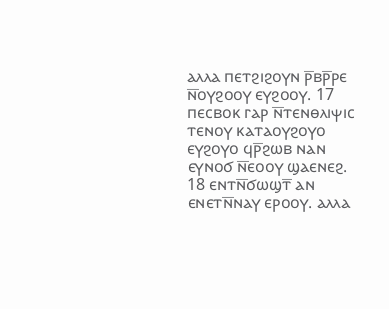ⲁⲗⲗⲁ ⲡⲉⲧϩⲓϩⲟⲩⲛ ⲣ̅ⲃⲣ̅ⲣⲉ ⲛ̅ⲟⲩϩⲟⲟⲩ ⲉⲩϩⲟⲟⲩ. 17 ⲡⲉⲥⲃⲟⲕ ⲅⲁⲣ ⲛ̅ⲧⲉⲛⲑⲗⲓⲯⲓⲥ ⲧⲉⲛⲟⲩ ⲕⲁⲧⲁⲟⲩϩⲟⲩⲟ ⲉⲩϩⲟⲩⲟ ϥⲣ̅ϩⲱⲃ ⲛⲁⲛ ⲉⲩⲛⲟϭ ⲛ̅ⲉⲟⲟⲩ ϣⲁⲉⲛⲉϩ. 18 ⲉⲛⲧⲛ̅ϭⲱϣⲧ̅ ⲁⲛ ⲉⲛⲉⲧⲛ̅ⲛⲁⲩ ⲉⲣⲟⲟⲩ. ⲁⲗⲗⲁ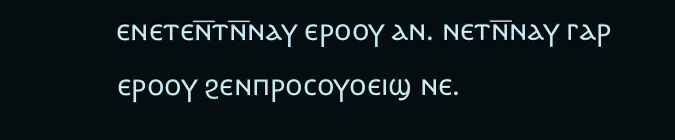ⲉⲛⲉⲧⲉⲛ̅ⲧⲛ̅ⲛⲁⲩ ⲉⲣⲟⲟⲩ ⲁⲛ. ⲛⲉⲧⲛ̅ⲛⲁⲩ ⲅⲁⲣ ⲉⲣⲟⲟⲩ ϩⲉⲛⲡⲣⲟⲥⲟⲩⲟⲉⲓϣ ⲛⲉ.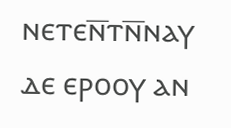ⲛⲉⲧⲉⲛ̅ⲧⲛ̅ⲛⲁⲩ ⲇⲉ ⲉⲣⲟⲟⲩ ⲁⲛ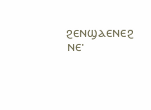ϩⲉⲛϣⲁⲉⲛⲉϩ ⲛⲉ·